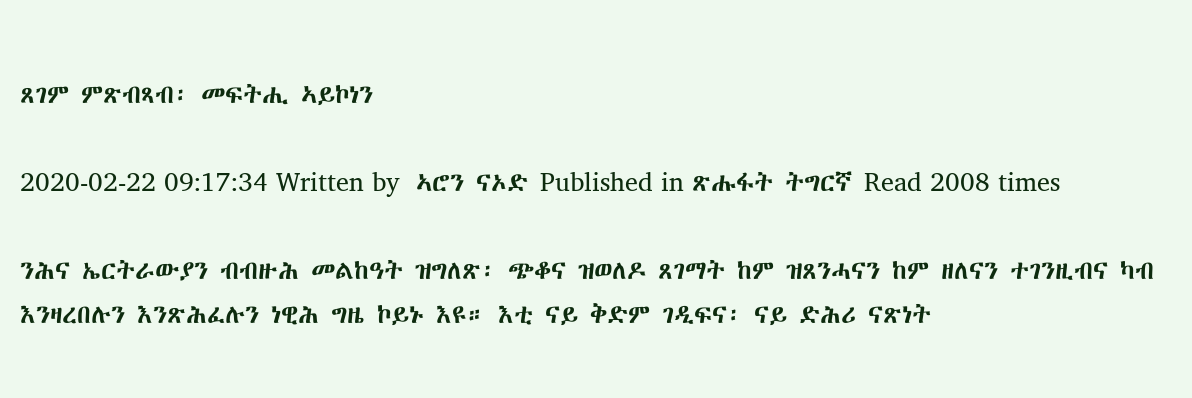ጸገም ምጽብጻብ፡ መፍትሒ ኣይኮነን

2020-02-22 09:17:34 Written by  ኣሮን ናኦድ Published in ጽሑፋት ትግርኛ Read 2008 times

ንሕና ኤርትራውያን ብብዙሕ መልከዓት ዝግለጽ፡ ጭቆና ዝወለዶ ጸገማት ከም ዝጸንሓናን ከም ዘለናን ተገንዚብና ካብ እንዛረበሉን እንጽሕፈሉን ነዊሕ ግዜ ኮይኑ እዩ። እቲ ናይ ቅድም ገዲፍና፡ ናይ ድሕሪ ናጽነት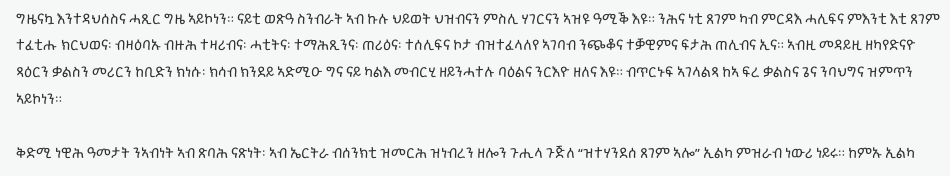ግዜናኳ እንተዳህሰስና ሓጺር ግዜ ኣይኮነን። ናይቲ ወጽዓ ስንብራት ኣብ ኩሉ ህይወት ህዝብናን ምስሊ ሃገርናን ኣዝዩ ዓሚቕ እዩ። ንሕና ነቲ ጸገም ካብ ምርዳእ ሓሊፍና ምእንቲ እቲ ጸገም ተፈቲሑ ክርህወና፡ ብዛዕባኡ ብዙሕ ተዛሪብና፡ ሓቲትና፡ ተማሕጺንና፡ ጠሪዕና፡ ተሰሊፍና ኮታ ብዝተፈላለየ ኣገባብ ንጭቆና ተቓዊምና ፍታሕ ጠሊብና ኢና። ኣብዚ መዳይዚ ዘካየድናዮ ጻዕርን ቃልስን መሪርን ከቢድን ክነሱ፡ ክሳብ ክንደይ ኣድሚዑ ግና ናይ ካልእ መብርሂ ዘይንሓተሉ ባዕልና ንርእዮ ዘለና እዩ። ብጥርኑፍ ኣገላልጻ ከኣ ፍረ ቃልስና ጌና ንባህግና ዝምጥን ኣይኮነን።

ቅድሚ ነዊሕ ዓመታት ንኣብነት ኣብ ጽባሕ ናጽነት፡ ኣብ ኤርትራ ብሰንክቲ ዝመርሕ ዝነብረን ዘሎን ጉሒላ ጉጅለ “ዝተሃንደሰ ጸገም ኣሎ” ኢልካ ምዝራብ ነውሪ ነይሩ። ከምኡ ኢልካ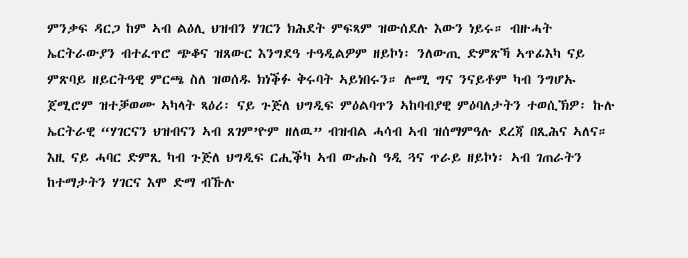ምንቃፍ ዳርጋ ከም ኣብ ልዕሊ ህዝብን ሃገርን ክሕደት ምፍጻም ዝውሰደሉ እውን ነይሩ። ብዙሓት ኤርትራውያን ብተፈጥሮ ጭቆና ዝጸውር እንግደዓ ተዓዲልዎም ዘይኮነ፡ ንለውጢ ድምጽኻ ኣጥፊእካ ናይ ምጽባይ ዘይርትዓዊ ምርጫ ስለ ዝወሰዱ ክነቕፉ ቅሩባት ኣይነበሩን። ሎሚ ግና ንናይቶም ካብ ንግሆኡ ጀሚሮም ዝተቓወሙ ኣካላት ጻዕሪ፡ ናይ ጉጅለ ህግዲፍ ምዕልባጥን ኣከባብያዊ ምዕባለታትን ተወሲኽዎ፡ ኩሉ ኤርትራዊ “ሃገርናን ህዝብናን ኣብ ጸገም’ዮም ዘለዉ” ብዝብል ሓሳብ ኣብ ዝሰማምዓሉ ደረጃ በጺሕና ኣለና። እዚ ናይ ሓባር ድምጺ ካብ ጉጅለ ህግዲፍ ርሒቕካ ኣብ ውሑስ ዓዲ ጓና ጥራይ ዘይኮነ፡ ኣብ ገጠራትን ከተማታትን ሃገርና እሞ ድማ ብኹሉ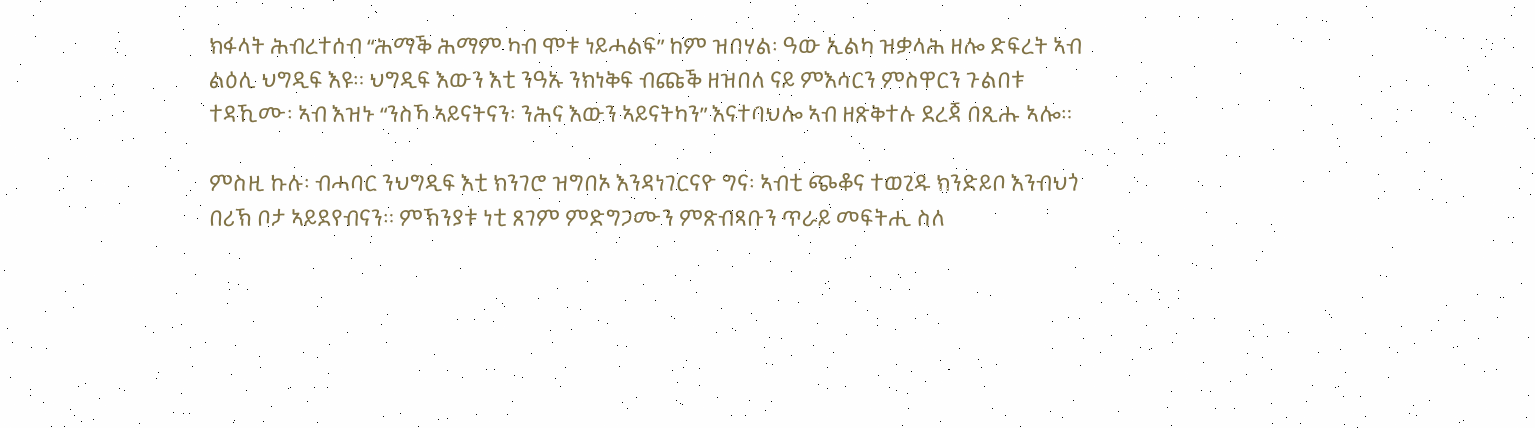ክፋላት ሕብረተሰብ “ሕማቕ ሕማም ካብ ሞቱ ነይሓልፍ” ከም ዝበሃል፡ ዓው ኢልካ ዝቃላሕ ዘሎ ድፍረት ኣብ ልዕሊ ህግዲፍ እዩ። ህግዲፍ እውን እቲ ንዓኡ ንክነቅፍ ብጩቕ ዘዝበለ ናይ ምእሳርን ምስዋርን ጉልበቱ ተዳኺሙ፡ ኣብ እዝኑ “ንስኻ ኣይናትናን፡ ንሕና እውን ኣይናትካን” እናተባህሎ ኣብ ዘጽቅተሉ ደረጃ በጺሑ ኣሎ።

ምስዚ ኩሉ፡ ብሓባር ንህግዲፍ እቲ ክንገሮ ዝግበኦ እንዳነገርናዮ ግና፡ ኣብቲ ጭቆና ተወጊዱ ክንድይቦ እንብህጎ በሪኽ ቦታ ኣይደየብናን። ምኽንያቱ ነቲ ጸገም ምድግጋሙን ምጽብጻቡን ጥራይ መፍትሒ ስለ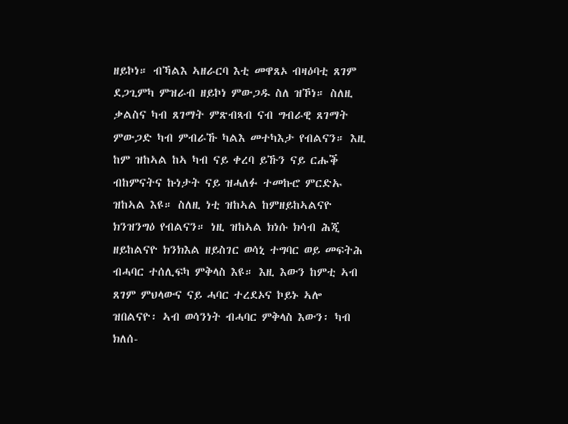ዘይኮነ። ብኻልእ ኣዘራርባ እቲ መዋጸኦ ብዛዕባቲ ጸገም ደጋጊምካ ምዝራብ ዘይኮነ ምውጋዱ ስለ ዝኾነ። ስለዚ ቃልስና ካብ ጸገማት ምጽብጻብ ናብ ግብራዊ ጸገማት ምውጋድ ካብ ምብራኹ ካልእ መተካእታ የብልናን። እዚ ከም ዝከኣል ከኣ ካብ ናይ ቀረባ ይኹን ናይ ርሑቕ ብከምናትና ኩነታት ናይ ዝሓለፉ ተመኩሮ ምርድኡ ዝከኣል እዩ። ስለዚ ነቲ ዝከኣል ከምዘይከኣልናዮ ክንዝንግዕ የብልናን። ነዚ ዝከኣል ክነሱ ክሳብ ሕጂ ዘይከልናዮ ክንክእል ዘይስገር ወሳኒ ተግባር ወይ መፍትሕ ብሓባር ተሰሊፍካ ምቅላስ እዩ። እዚ እውን ከምቲ ኣብ ጸገም ምህላውና ናይ ሓባር ተረደኦና ኮይኑ ኣሎ ዝበልናዮ፡ ኣብ ወሳንነት ብሓባር ምቅላስ እውን፡ ካብ ክለሰ-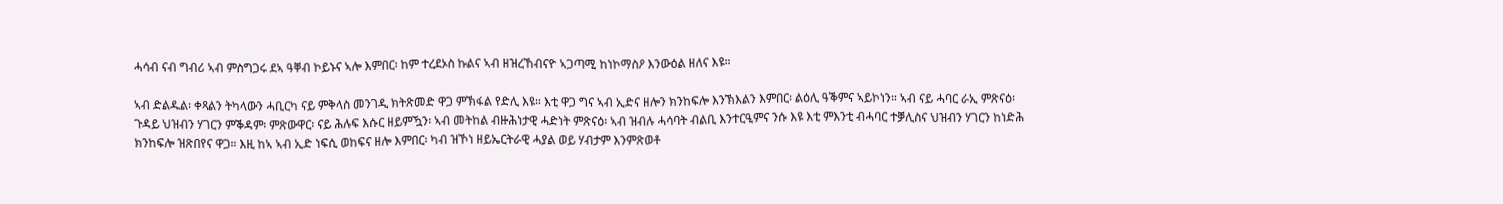ሓሳብ ናብ ግብሪ ኣብ ምስግጋሩ ደኣ ዓቐብ ኮይኑና ኣሎ እምበር፡ ከም ተረደኦስ ኩልና ኣብ ዘዝረኸብናዮ ኣጋጣሚ ከነኮማስዖ እንውዕል ዘለና እዩ።

ኣብ ድልዱል፡ ቀጻልን ትካላውን ሓቢርካ ናይ ምቅላስ መንገዲ ክትጽመድ ዋጋ ምኽፋል የድሊ እዩ። እቲ ዋጋ ግና ኣብ ኢድና ዘሎን ክንከፍሎ እንኽእልን እምበር፡ ልዕሊ ዓቕምና ኣይኮነን። ኣብ ናይ ሓባር ራኢ ምጽናዕ፡ ጉዳይ ህዝብን ሃገርን ምቕዳም፡ ምጽውዋር፡ ናይ ሕሉፍ እሱር ዘይምዃን፡ ኣብ መትከል ብዙሕነታዊ ሓድነት ምጽናዕ፡ ኣብ ዝብሉ ሓሳባት ብልቢ እንተርዒምና ንሱ እዩ እቲ ምእንቲ ብሓባር ተቓሊስና ህዝብን ሃገርን ከነድሕ ክንከፍሎ ዝጽበየና ዋጋ። እዚ ከኣ ኣብ ኢድ ነፍሲ ወከፍና ዘሎ እምበር፡ ካብ ዝኾነ ዘይኤርትራዊ ሓያል ወይ ሃብታም እንምጽወቶ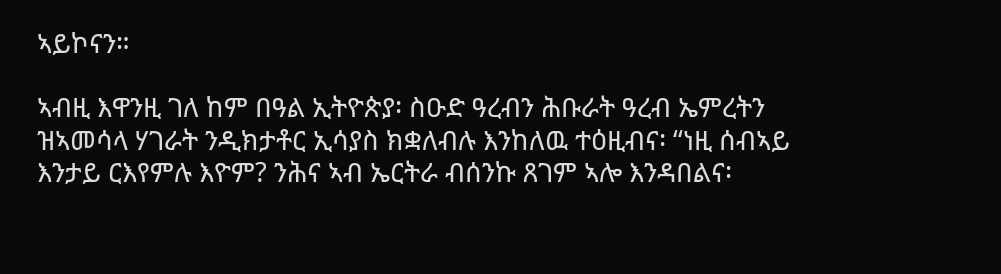ኣይኮናን።

ኣብዚ እዋንዚ ገለ ከም በዓል ኢትዮጵያ፡ ስዑድ ዓረብን ሕቡራት ዓረብ ኤምረትን ዝኣመሳላ ሃገራት ንዲክታቶር ኢሳያስ ክቋለብሉ እንከለዉ ተዕዚብና፡ “ነዚ ሰብኣይ እንታይ ርእየምሉ እዮም? ንሕና ኣብ ኤርትራ ብሰንኩ ጸገም ኣሎ እንዳበልና፡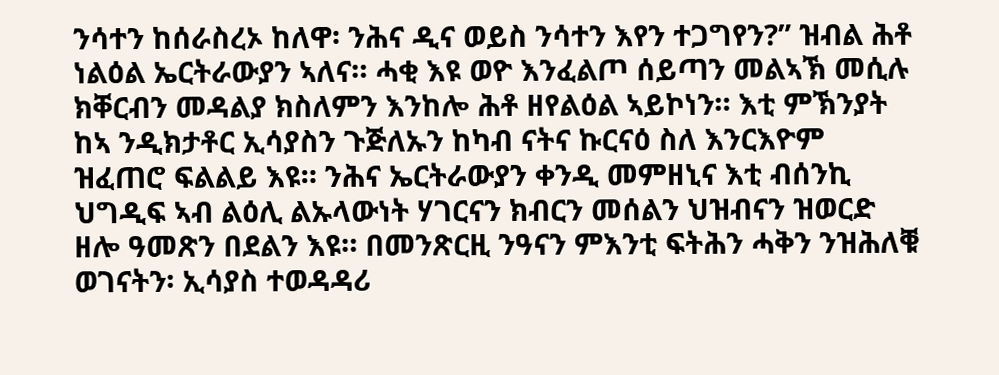ንሳተን ከሰራስረኦ ከለዋ፡ ንሕና ዲና ወይስ ንሳተን እየን ተጋግየን?” ዝብል ሕቶ ነልዕል ኤርትራውያን ኣለና። ሓቂ እዩ ወዮ እንፈልጦ ሰይጣን መልኣኽ መሲሉ ክቐርብን መዳልያ ክስለምን እንከሎ ሕቶ ዘየልዕል ኣይኮነን። እቲ ምኽንያት ከኣ ንዲክታቶር ኢሳያስን ጉጅለኡን ከካብ ናትና ኩርናዕ ስለ እንርእዮም ዝፈጠሮ ፍልልይ እዩ። ንሕና ኤርትራውያን ቀንዲ መምዘኒና እቲ ብሰንኪ ህግዲፍ ኣብ ልዕሊ ልኡላውነት ሃገርናን ክብርን መሰልን ህዝብናን ዝወርድ ዘሎ ዓመጽን በደልን እዩ። በመንጽርዚ ንዓናን ምእንቲ ፍትሕን ሓቅን ንዝሕለቑ ወገናትን፡ ኢሳያስ ተወዳዳሪ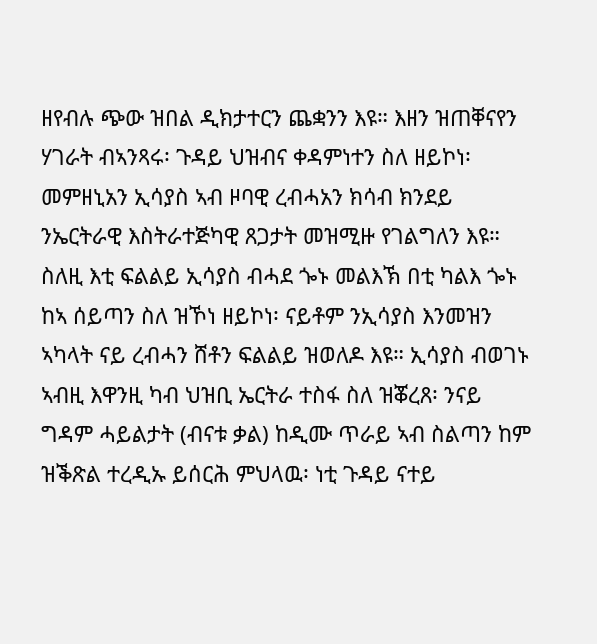ዘየብሉ ጭው ዝበል ዲክታተርን ጨቋንን እዩ። እዘን ዝጠቐናየን ሃገራት ብኣንጻሩ፡ ጉዳይ ህዝብና ቀዳምነተን ስለ ዘይኮነ፡ መምዘኒአን ኢሳያስ ኣብ ዞባዊ ረብሓአን ክሳብ ክንደይ ንኤርትራዊ እስትራተጅካዊ ጸጋታት መዝሚዙ የገልግለን እዩ። ስለዚ እቲ ፍልልይ ኢሳያስ ብሓደ ጐኑ መልእኽ በቲ ካልእ ጐኑ ከኣ ሰይጣን ስለ ዝኾነ ዘይኮነ፡ ናይቶም ንኢሳያስ እንመዝን ኣካላት ናይ ረብሓን ሸቶን ፍልልይ ዝወለዶ እዩ። ኢሳያስ ብወገኑ ኣብዚ እዋንዚ ካብ ህዝቢ ኤርትራ ተስፋ ስለ ዝቖረጸ፡ ንናይ ግዳም ሓይልታት (ብናቱ ቃል) ከዲሙ ጥራይ ኣብ ስልጣን ከም ዝቕጽል ተረዲኡ ይሰርሕ ምህላዉ፡ ነቲ ጉዳይ ናተይ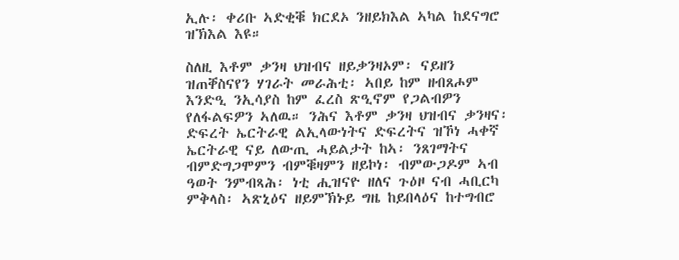ኢሉ፡ ቀሪቡ ኣድቂቑ ክርደኦ ንዘይክእል ኣካል ከደናግሮ ዝኽእል እዩ።

ስለዚ እቶም ቃንዛ ህዝብና ዘይቃንዛኦም፡ ናይዘን ዝጠቐስናየን ሃገራት መራሕቲ፡ ኣበይ ከም ዘብጸሖም እንድዒ ንኢሳያስ ከም ፈረስ ጽዒኖም የጋልብዎን የለፋልፍዎን ኣለዉ። ንሕና እቶም ቃንዛ ህዝብና ቃንዛና፡ ድፍረት ኤርትራዊ ልኢላውነትና ድፍረትና ዝኾነ ሓቀኛ ኤርትራዊ ናይ ለውጢ ሓይልታት ከኣ፡ ንጸገማትና ብምድግጋሞምን ብምቑዛምን ዘይኮነ፡ ብምውጋዶም ኣብ ዓወት ንምብጻሕ፡ ነቲ ሒዝናዮ ዘለና ጉዕዞ ናብ ሓቢርካ ምቅላስ፡ ኣጽኒዕና ዘይምኽኑይ ግዜ ከይበላዕና ከተግብሮ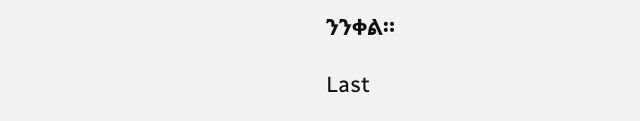ንንቀል።

Last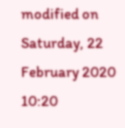modified on Saturday, 22 February 2020 10:20